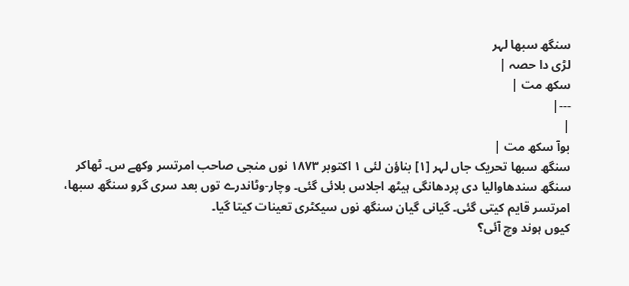سنگھ سبھا لہر
لڑی دا حصہ |
سکھ مت |
---|
|
بوآ سکھ مت |
سنگھ سبھا تحریک جاں لہر [۱] بناؤن لئی ۱ اکتوبر ۱۸۷۳ نوں منجی صاحب امرتسر وکھے س۔ ٹھاکر سنگھ سندھاوالیا دی پردھانگی ہیٹھ اجلاس بلائی گئی۔ وچار-وٹاندرے توں بعد سری گرو سنگھ سبھا، امرتسر قایم کیتی گئی۔ گیانی گیان سنگھ نوں سیکٹری تعینات کیتا گیا۔
کیوں ہوند وچ آئی؟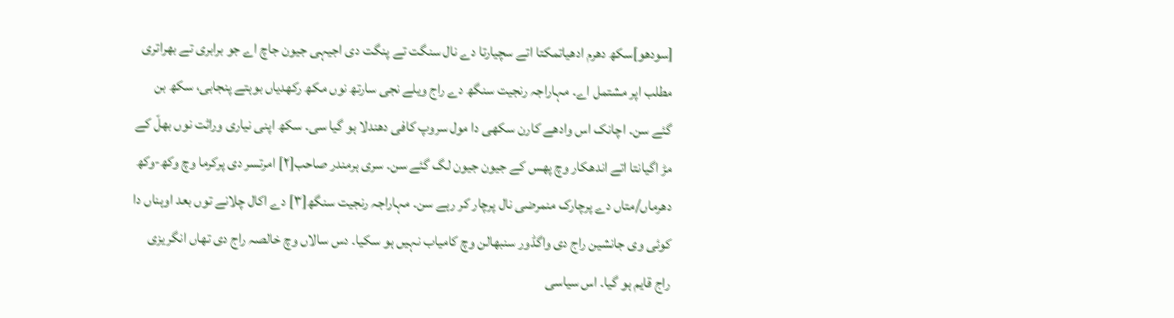[سودھو]سکھ دھرم ادھیاتمکتا اتے سچیارتا دے نال سنگت تے پنگت دی اجیہی جیون جاچ اے جو برابری تے بھراتری مطلب اپر مشتمل اے۔ مہاراجہ رنجیت سنگھ دے راج ویلے نجی سارتھ نوں مکھ رکھدیاں بوہتے پنجابی، سکھ بن گئے سن۔ اچانک اس وادھے کارن سکھی دا مول سروپ کافی دھندلا ہو گیا سی۔ سکھ اپنی نیاری وراثت نوں بھلّ کے مڑ اگیانتا اتے اندھکار وچ پھس کے جیون جیون لگ گئے سن۔ سری ہرمندر صاحب[۲] امرتسر دی پرکرما وچ وکھ-وکھ دھرماں/متاں دے پرچارک منمرضی نال پرچار کر رہے سن۔ مہاراجہ رنجیت سنگھ[۳] دے اکال چلانے توں بعد اوہناں دا کوئی وی جانشین راج دی واگڈور سنبھالن وچ کامیاب نہیں ہو سکیا۔ دس سالاں وچ خالصہ راج دی تھاں انگریزی راج قایم ہو گیا۔ اس سیاسی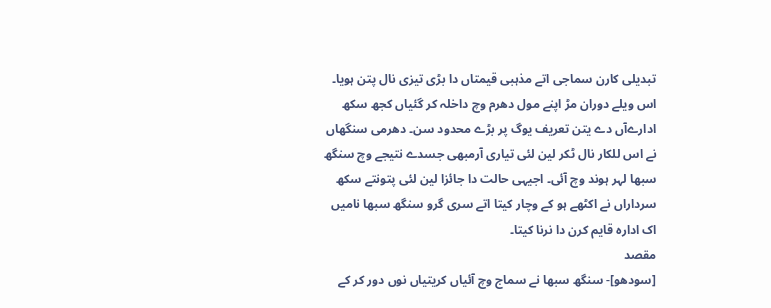تبدیلی کارن سماجی اتے مذہبی قیمتاں دا بڑی تیزی نال پتن ہویا۔ اس ویلے دوران مڑ اپنے مول دھرم وچ داخلہ کر گئیاں کجھ سکھ ادارےآں دے یتن تعریف یوگ پر بڑے محدود سن۔ دھرمی سنگھاں نے اس للکار نال ٹکر لین لئی تیاری آرمبھی جسدے نتیجے وچ سنگھ سبھا لہر ہوند وچ آئی۔ اجیہی حالت دا جائزا لین لئی پتونتے سکھ سرداراں نے اکٹھے ہو کے وچار کیتا اتے سری گرو سنگھ سبھا نامیں اک ادارہ قایم کرن دا نرنا کیتا۔
مقصد
[سودھو]- سنگھ سبھا نے سماج وچ آئیاں کریتیاں نوں دور کر کے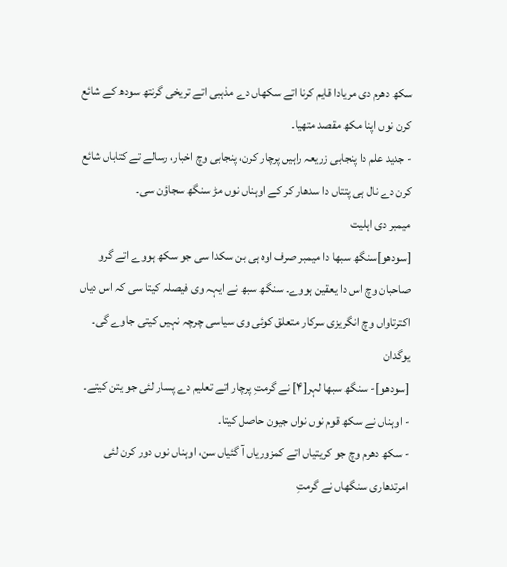سکھ دھرم دی مریادا قایم کرنا اتے سکھاں دے مذہبی اتے تریخی گرنتھ سودھ کے شائع کرن نوں اپنا مکھ مقصد متھیا۔
- جدید علم دا پنجابی زریعہ راہیں پرچار کرن، پنجابی وچ اخبار، رسالے تے کتاباں شائع کرن دے نال ہی پتتاں دا سدھار کر کے اوہناں نوں مڑ سنگھ سجاؤن سی۔
میمبر دی اہلیت
[سودھو]سنگھ سبھا دا میمبر صرف اوہ ہی بن سکدا سی جو سکھ ہووے اتے گرو صاحبان وچ اس دا یعقین ہووے۔ سنگھ سبھ نے ایہہ وی فیصلہ کیتا سی کہ اس دیاں اکترتاواں وچ انگریزی سرکار متعلق کوئی وی سیاسی چرچہ نہیں کیتی جاوے گی۔
یوگدان
[سودھو]- سنگھ سبھا لہر[۴] نے گرمتِ پرچار اتے تعلیم دے پسار لئی جو یتن کیتے۔
- اوہناں نے سکھ قوم نوں نواں جیون حاصل کیتا۔
- سکھ دھرم وچ جو کریتیاں اتے کمزوریاں آ گئیاں سن، اوہناں نوں دور کرن لئی امرتدھاری سنگھاں نے گرمتِ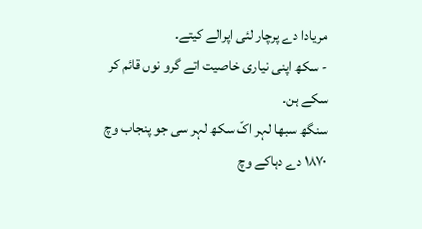مریادا دے پرچار لئی اپرالے کیتے۔
- سکھ اپنی نیاری خاصیت اتے گرو نوں قائم کر سکے ہن۔
سنگھ سبھا لہر اکّ سکھ لہر سی جو پنجاب وچ ۱۸۷۰ دے دہاکے وچ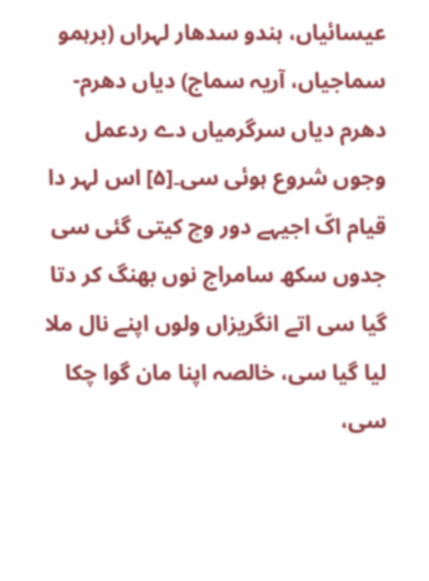عیسائیاں، ہندو سدھار لہراں (برہمو سماجیاں، آریہ سماج) دیاں دھرم-دھرم دیاں سرگرمیاں دے ردعمل وجوں شروع ہوئی سی۔[۵] اس لہر دا قیام اکّ اجیہے دور وچ کیتی گئی سی جدوں سکھ سامراج نوں بھنگ کر دتا گیا سی اتے انگریزاں ولوں اپنے نال ملا لیا گیا سی، خالصہ اپنا مان گوا چکا سی،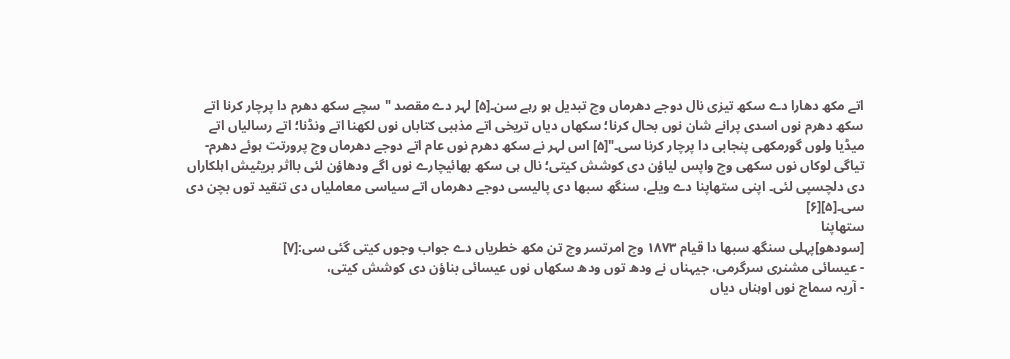اتے مکھ دھارا دے سکھ تیزی نال دوجے دھرماں وچ تبدیل ہو رہے سن۔[۵] لہر دے مقصد "سچے سکھ دھرم دا پرچار کرنا اتے سکھ دھرم نوں اسدی پرانے شان نوں بحال کرنا؛ سکھاں دیاں تریخی اتے مذہبی کتاباں نوں لکھنا اتے ونڈنا؛ اتے رسالیاں اتے میڈیا ولوں گورمکھی پنجابی دا پرچار کرنا سی۔"[۵] اس لہر نے سکھ دھرم نوں عام اتے دوجے دھرماں وچ پرورتت ہوئے دھرم-تیاگی لوکاں نوں سکھی وچ واپس لیاؤن دی کوشش کیتی؛ نال ہی سکھ بھائیچارے نوں اگے ودھاؤن لئی بااثر بریٹیش اہلکاراں دی دلچسپی لئی۔ اپنی ستھاپنا دے ویلے، سنگھ سبھا دی پالیسی دوجے دھرماں اتے سیاسی معاملیاں دی تنقید توں بچن دی سی۔[۵][۶]
ستھاپنا
[سودھو]پہلی سنگھ سبھا دا قیام ۱۸۷۳ وچ امرتسر وچ تن مکھ خطریاں دے جواب وجوں کیتی گئی سی:[۷]
- عیسائی مشنری سرگرمی، جیہناں نے ودھ توں ودھ سکھاں نوں عیسائی بناؤن دی کوشش کیتی،
- آریہ سماج نوں اوہناں دیاں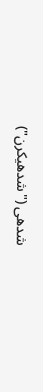شدھی ("شدھیکرن")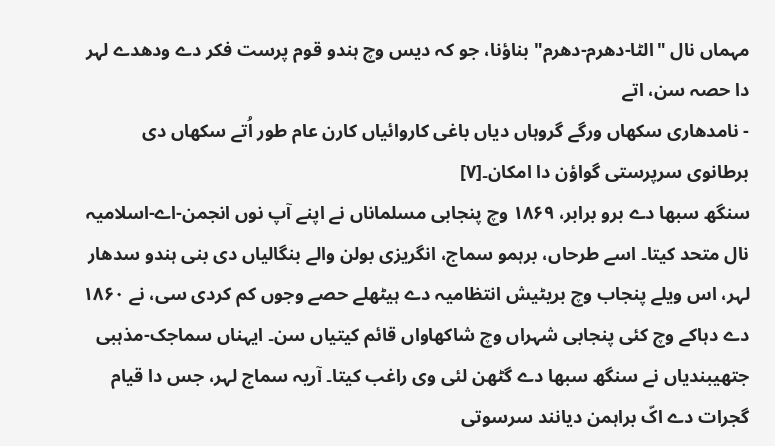مہماں نال "الٹا-دھرم-دھرم" بناؤنا، جو کہ دیس وچ ہندو قوم پرست فکر دے ودھدے لہر دا حصہ سن، اتے
- نامدھاری سکھاں ورگے گروہاں دیاں باغی کاروائیاں کارن عام طور اُتے سکھاں دی برطانوی سرپرستی گواؤن دا امکان۔[۷]
سنگھ سبھا دے برو برابر، ۱۸۶۹ وچ پنجابی مسلماناں نے اپنے آپ نوں انجمن-اے-اسلامیہ نال متحد کیتا۔ اسے طرحاں، برہمو سماج، انگریزی بولن والے بنگالیاں دی بنی ہندو سدھار لہر، اس ویلے پنجاب وچ بریٹیش انتظامیہ دے ہیٹھلے حصے وجوں کم کردی سی، نے ۱۸۶۰ دے دہاکے وچ کئی پنجابی شہراں وچ شاکھاواں قائم کیتیاں سن۔ ایہناں سماجک-مذہبی جتھیبندیاں نے سنگھ سبھا دے گٹھن لئی وی راغب کیتا۔ آریہ سماج لہر، جس دا قیام گجرات دے اکّ براہمن دیانند سرسوتی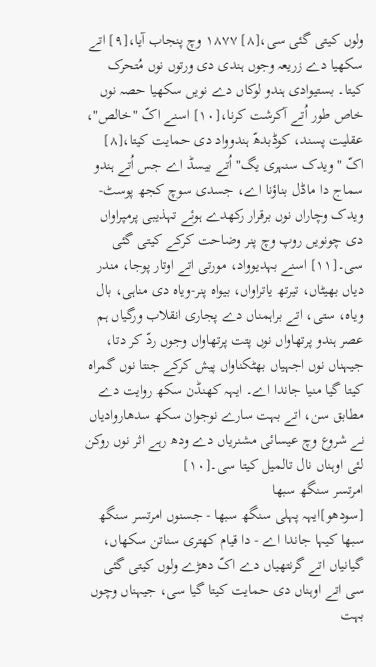ولوں کیتی گئی سی،[۸] ۱۸۷۷ وچ پنجاب آیا،[۹] اتے سکھیا دے زریعہ وجوں ہندی دی ورتوں نوں مُتحرک کیتا۔ بستیوادی ہندو لوکاں دے نویں سکھیا حصہ نوں خاص طور اُتے آکرشت کرنا،[۱۰] اسنے اکّ "خالص"، عقلیت پسند، کوڈبدھّ ہندوواد دی حمایت کیتا،[۸] اکّ "ویدک سنہری یگ" اُتے بیسڈ اے جس اُتے ہندو سماج دا ماڈل بناؤنا اے، جسدی سوچ کجھ پوسٹ-ویدک وچاراں نوں برقرار رکھدے ہوئے تہذیبی پرمپراواں دی چونویں روپ وچ پنر وضاحت کرکے کیتی گئی سی۔[۱۱] اسنے بہدیوواد، مورتی اتے اوتار پوجا، مندر دیاں بھیٹاں، تیرتھ یاتراواں، بیواہ پنر-ویاہ دی مناہی، بال ویاہ، ستی، اتے براہمناں دے پجاری انقلاب ورگیاں ہم عصر ہندو پرتھاواں نوں پتت پرتھاواں وجوں ردّ کر دتا، جیہناں نوں اجہیاں بھٹکناواں پیش کرکے جنتا نوں گمراہ کیتا گیا منیا جاندا اے۔ ایہہ کھنڈن سکھ روایت دے مطابق سن، اتے بہت سارے نوجوان سکھ سدھاروادیاں نے شروع وچ عیسائی مشنریاں دے ودھ رہے اثر نوں روکن لئی اوہناں نال تالمیل کیتا سی۔[۱۰]
امرتسر سنگھ سبھا
[سودھو]ایہہ پہلی سنگھ سبھا - جسنوں امرتسر سنگھ سبھا کیہا جاندا اے - دا قیام کھتری سناتن سکھاں، گیانیاں اتے گرنتھیاں دے اکّ دھڑے ولوں کیتی گئی سی اتے اوہناں دی حمایت کیتا گیا سی، جیہناں وچوں بہت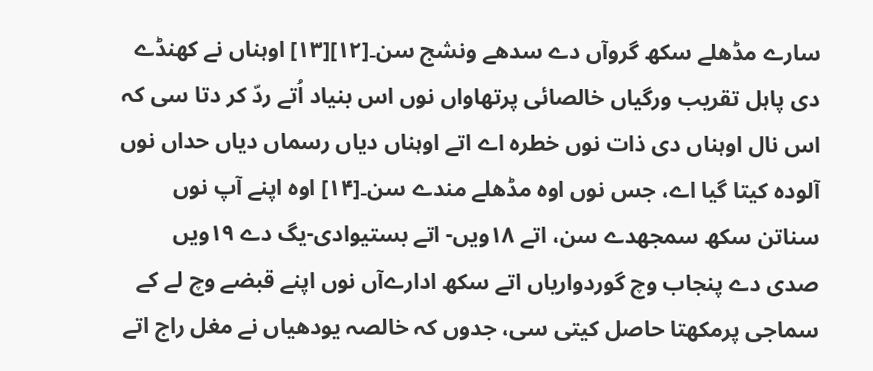سارے مڈھلے سکھ گروآں دے سدھے ونشج سن۔[۱۲][۱۳] اوہناں نے کھنڈے دی پاہل تقریب ورگیاں خالصائی پرتھاواں نوں اس بنیاد اُتے ردّ کر دتا سی کہ اس نال اوہناں دی ذات نوں خطرہ اے اتے اوہناں دیاں رسماں دیاں حداں نوں آلودہ کیتا گیا اے، جس نوں اوہ مڈھلے مندے سن۔[۱۴] اوہ اپنے آپ نوں سناتن سکھ سمجھدے سن، اتے ۱۸ویں- اتے بستیوادی-یگ دے ۱۹ویں صدی دے پنجاب وچ گوردواریاں اتے سکھ ادارےآں نوں اپنے قبضے وچ لے کے سماجی پرمکھتا حاصل کیتی سی، جدوں کہ خالصہ یودھیاں نے مغل راج اتے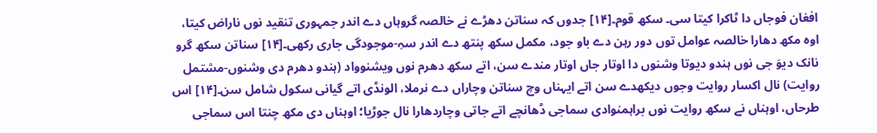افغان فوجاں دا ٹاکرا کیتا سی۔ سکھ قوم۔[۱۴] جدوں کہ سناتن دھڑے نے خالصہ گروہاں دے اندر جمہوری تنقید نوں ناراض کیتا، اوہ مکھ دھارا خالصہ عوامل توں دور رہن دے باو جود، مکمل سکھ پنتھ دے اندر سہِ-موجودگی جاری رکھی۔[۱۴] سناتن سکھ گرو نانک دیوَ جی نوں ہندو دیوتا وشنوں دا اوتار جاں اوتار مندے سن، اتے سکھ دھرم نوں ویشنوواد (ہندو دھرم دی وشنوں-مشتمل روایت) نال اکسار روایت وجوں دیکھدے سن اتے ایہناں وچ سناتن وچاراں دے نرملا، الونڈی اتے گیانی سکول شامل سن۔[۱۴] اس طرحاں، اوہناں نے سکھ روایت نوں براہمنوادی سماجی ڈھانچے اتے جاتی وچاردھارا نال جوڑیا؛ اوہناں دی مکھ چنتا اس سماجی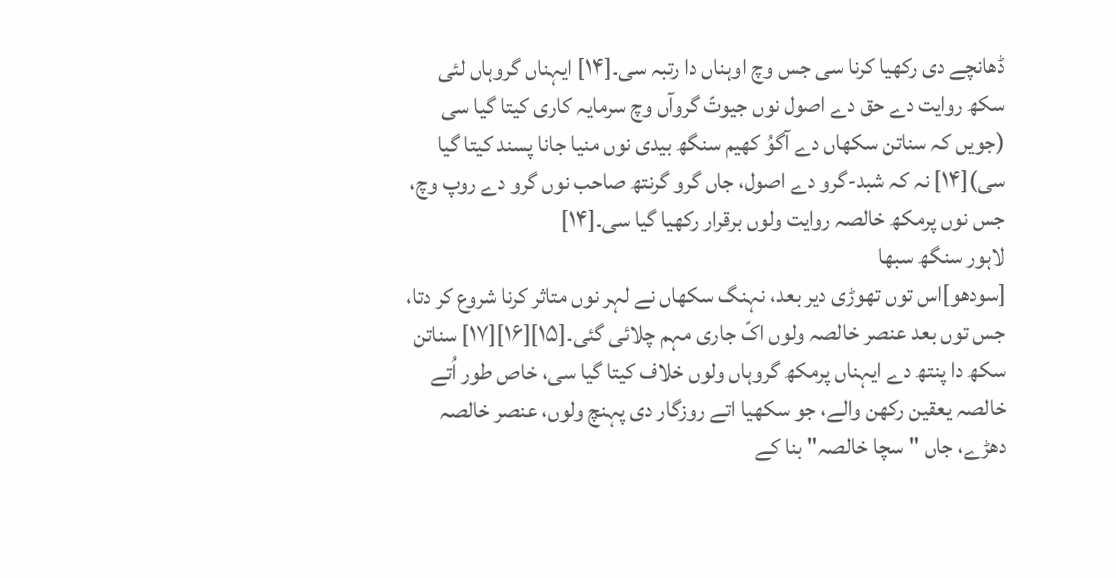ڈھانچے دی رکھیا کرنا سی جس وچ اوہناں دا رتبہ سی۔[۱۴] ایہناں گروہاں لئی سکھ روایت دے حق دے اصول نوں جیوتّ گروآں وچ سرمایہ کاری کیتا گیا سی (جویں کہ سناتن سکھاں دے آگوُ کھیم سنگھ بیدی نوں منیا جانا پسند کیتا گیا سی)[۱۴] نہ کہ شبد-گرو دے اصول، جاں گرو گرنتھ صاحب نوں گرو دے روپ وچ، جس نوں پرمکھ خالصہ روایت ولوں برقرار رکھیا گیا سی۔[۱۴]
لاہور سنگھ سبھا
[سودھو]اس توں تھوڑی دیر بعد، نہنگ سکھاں نے لہر نوں متاثر کرنا شروع کر دتا، جس توں بعد عنصر خالصہ ولوں اکّ جاری مہم چلائی گئی۔[۱۵][۱۶][۱۷] سناتن سکھ دا پنتھ دے ایہناں پرمکھ گروہاں ولوں خلاف کیتا گیا سی، خاص طور اُتے خالصہ یعقین رکھن والے، جو سکھیا اتے روزگار دی پہنچ ولوں، عنصر خالصہ دھڑے، جاں "سچا خالصہ" بنا کے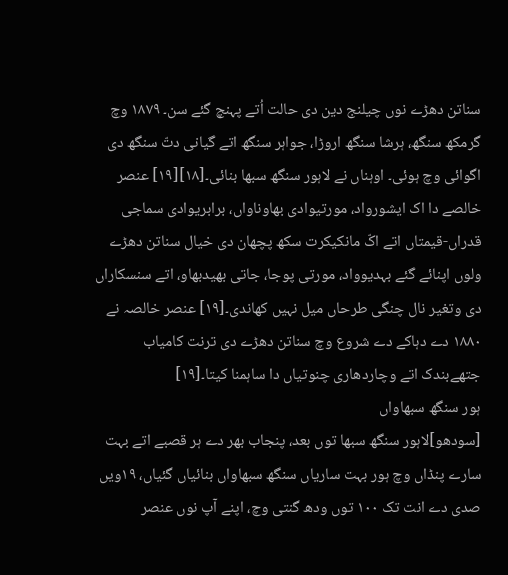سناتن دھڑے نوں چیلنج دین دی حالت اُتے پہنچ گئے سن۔ ۱۸۷۹ وچ گرمکھ سنگھ، ہرشا سنگھ اروڑا، جواہر سنگھ اتے گیانی دتّ سنگھ دی اگوائی وچ ہوئی۔ اوہناں نے لاہور سنگھ سبھا بنائی۔[۱۸][۱۹] عنصر خالصے دا اک ایشورواد، مورتیوادی بھاوناواں، برابریوادی سماجی قدراں-قیمتاں اتے اکّ مانکیکرت سکھ پچھان دی خیال سناتن دھڑے ولوں اپنائے گئے بہدیوواد، مورتی پوجا، جاتی بھیدبھاو، اتے سنسکاراں دی وتغیر نال چنگی طرحاں میل نہیں کھاندی۔[۱۹] عنصر خالصہ نے ۱۸۸۰ دے دہاکے دے شروع وچ سناتن دھڑے دی ترنت کامیاب جتھےبندک اتے وچاردھاری چنوتیاں دا ساہمنا کیتا۔[۱۹]
ہور سنگھ سبھاواں
[سودھو]لاہور سنگھ سبھا توں بعد، پنجاب بھر دے ہر قصبے اتے بہت سارے پنڈاں وچ ہور بہت ساریاں سنگھ سبھاواں بنائیاں گئیاں، ۱۹ویں صدی دے انت تک ۱۰۰ توں ودھ گنتی وچ، اپنے آپ نوں عنصر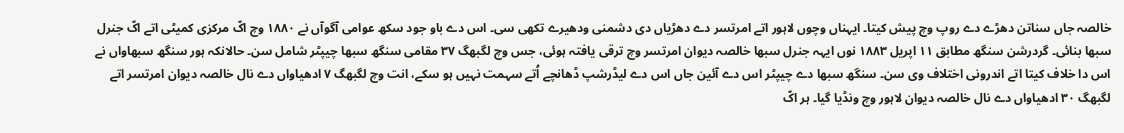خالصہ جاں سناتن دھڑے دے روپ وچ پیش کیتا۔ ایہناں وچوں لاہور اتے امرتسر دے دھڑیاں دی دشمنی ودھیرے تکھی سی۔ اس دے باو جود سکھ عوامی آگوآں نے ۱۸۸۰ وچ اکّ مرکزی کمیٹی اتے اکّ جنرل سبھا بنائی۔ گردرشن سنگھ مطابق ۱۱ اپریل ۱۸۸۳ نوں ایہہ جنرل سبھا خالصہ دیوان امرتسر وچ ترقی یافتہ ہوئی، جس وچ لگبھگ ۳۷ مقامی سنگھ سبھا چیپٹر شامل سن۔ حالانکہ ہور سنگھ سبھاواں نے اس دا خلاف کیتا اتے اندرونی اختلاف وی سن۔ سنگھ سبھا دے چیپٹر اس دے آئین جاں اس دے لیڈرشپ ڈھانچے اُتے سہمت نہیں ہو سکے، انت وچ لگبھگ ۷ ادھیاواں دے نال خالصہ دیوان امرتسر اتے لگبھگ ۳۰ ادھیاواں دے نال خالصہ دیوان لاہور وچ ونڈیا گیا۔ ہر اکّ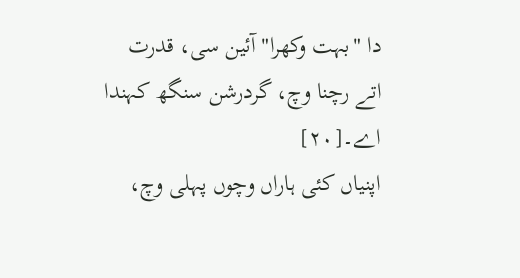دا "بہت وکھرا" آئین سی، قدرت اتے رچنا وچ، گردرشن سنگھ کہندا اے۔[۲۰]
اپنیاں کئی ہاراں وچوں پہلی وچ،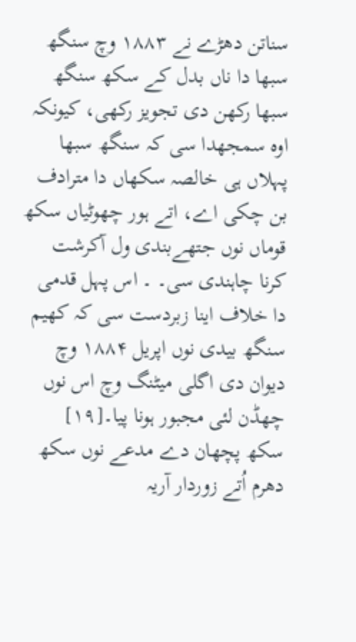سناتن دھڑے نے ۱۸۸۳ وچ سنگھ سبھا دا ناں بدل کے سکھ سنگھ سبھا رکھن دی تجویز رکھی، کیونکہ اوہ سمجھدا سی کہ سنگھ سبھا پہلاں ہی خالصہ سکھاں دا مترادف بن چکی اے، اتے ہور چھوٹیاں سکھ قوماں نوں جتھےبندی ول آکرشت کرنا چاہندی سی۔ ۔ اس پہل قدمی دا خلاف اینا زبردست سی کہ کھیم سنگھ بیدی نوں اپریل ۱۸۸۴ وچ دیوان دی اگلی میٹنگ وچ اس نوں چھڈن لئی مجبور ہونا پیا۔[۱۹]
سکھ پچھان دے مدعے نوں سکھ دھرم اُتے زوردار آریہ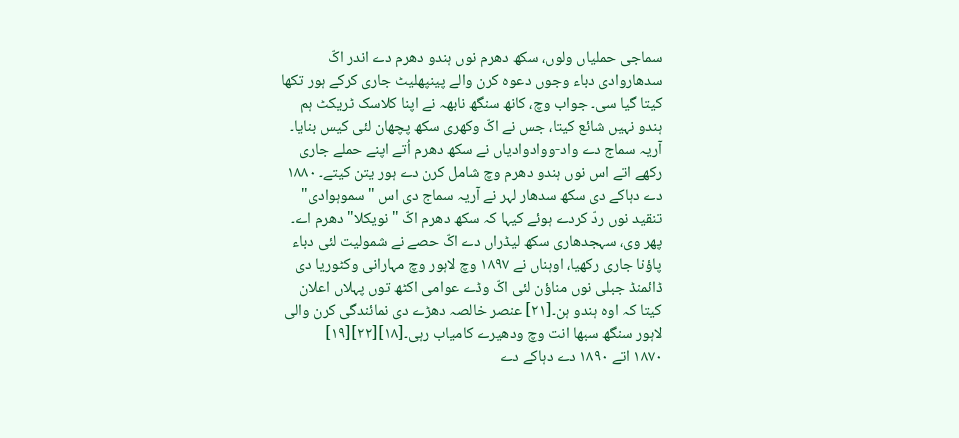سماجی حملیاں ولوں، سکھ دھرم نوں ہندو دھرم دے اندر اکّ سدھاروادی دباء وجوں دعوہ کرن والے پینپھلیٹ جاری کرکے ہور تکھا کیتا گیا سی۔ جواب وچ، کانھ سنگھ نابھہ نے اپنا کلاسک ٹریکٹ ہم ہندو نہیں شائع کیتا، جس نے اکّ وکھری سکھ پچھان لئی کیس بنایا۔ آریہ سماج دے واد-ووادوادیاں نے سکھ دھرم اُتے اپنے حملے جاری رکھے اتے اس نوں ہندو دھرم وچ شامل کرن دے ہور یتن کیتے۔ ۱۸۸۰ دے دہاکے دی سکھ سدھار لہر نے آریہ سماج دی اس "سموہوادی" تنقید نوں ردّ کردے ہوئے کیہا کہ سکھ دھرم اکّ "نویکلا" دھرم اے۔ پھر وی، سہجدھاری سکھ لیڈراں دے اکّ حصے نے شمولیت لئی دباء پاؤنا جاری رکھیا، اوہناں نے ۱۸۹۷ وچ لاہور وچ مہارانی وکٹوریا دی ڈائمنڈ جبلی نوں مناؤن لئی اکّ وڈے عوامی اکٹھ توں پہلاں اعلان کیتا کہ اوہ ہندو ہن۔[۲۱] عنصر خالصہ دھڑے دی نمائندگی کرن والی لاہور سنگھ سبھا انت وچ ودھیرے کامیاب رہی۔[۱۸][۲۲][۱۹]
۱۸۷۰ اتے ۱۸۹۰ دے دہاکے دے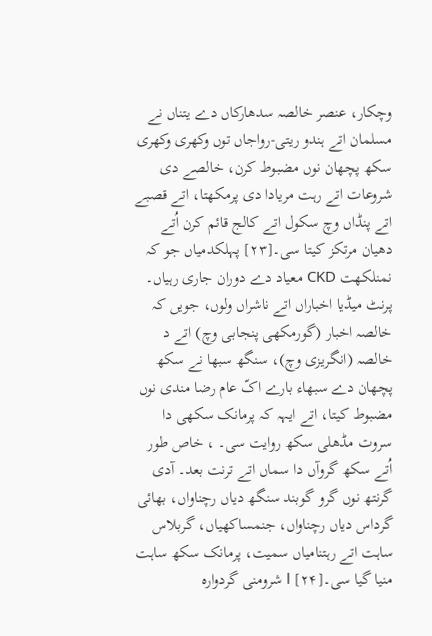وچکار، عنصر خالصہ سدھارکاں دے یتناں نے مسلمان اتے ہندو ریتی-رواجاں توں وکھری وکھری سکھ پچھان نوں مضبوط کرن، خالصے دی شروعات اتے رہت مریادا دی پرمکھتا، اتے قصبے اتے پنڈاں وچ سکول اتے کالج قائم کرن اُتے دھیان مرتکز کیتا سی۔[۲۳] پہلکدمیاں جو کہ نمنلکھت CKD معیاد دے دوران جاری رہیاں۔ پرنٹ میڈیا اخباراں اتے ناشراں ولوں، جویں کہ خالصہ اخبار (گورمکھی پنجابی وچ) اتے د خالصہ (انگریزی وچ)، سنگھ سبھا نے سکھ پچھان دے سبھاء بارے اکّ عام رضا مندی نوں مضبوط کیتا، اتے ایہہ کہ پرمانک سکھی دا سروت مڈھلی سکھ روایت سی۔ ، خاص طور اُتے سکھ گروآں دا سماں اتے ترنت بعد۔ آدی گرنتھ نوں گرو گوبند سنگھ دیاں رچناواں، بھائی گرداس دیاں رچناواں، جنمساکھیاں، گربلاس ساہت اتے رہتنامیاں سمیت، پرمانک سکھ ساہت منیا گیا سی۔[۲۴] l شرومنی گردوارہ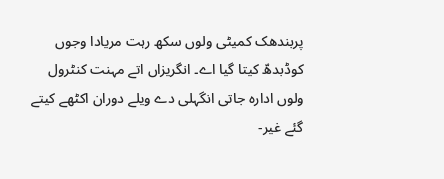پربندھک کمیٹی ولوں سکھ رہت مریادا وجوں کوڈبدھّ کیتا گیا اے۔ انگریزاں اتے مہنت کنٹرول ولوں ادارہ جاتی انگہلی دے ویلے دوران اکٹھے کیتے گئے غیر-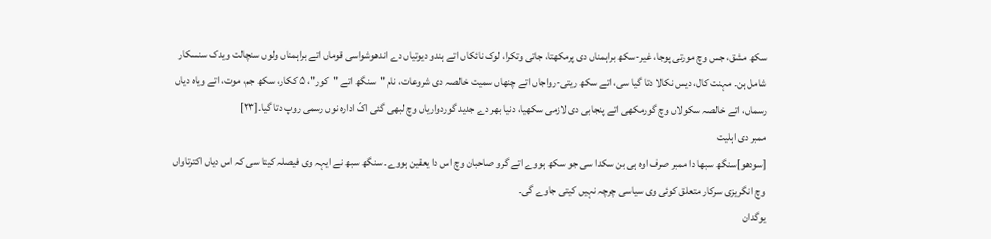سکھ مشق، جس وچ مورتی پوجا، غیر-سکھ براہمناں دی پرمکھتا، جاتی وتکرا، لوک نائکاں اتے ہندو دیوتیاں دے اندھوشواسی قوماں اتے براہمناں ولوں سنچالت ویدک سنسکار شامل ہن۔ مہنت کال، دیس نکالا دتا گیا سی، اتے سکھ ریتی-رواجاں اتے چنھاں سمیت خالصہ دی شروعات، نام "سنگھ اتے "کور"، ۵ ککار، سکھ جم، موت، اتے ویاہ دیاں رسماں، اتے خالصہ سکولاں وچ گورمکھی اتے پنجابی دی لازمی سکھیا، دنیا بھر دے جدید گوردواریاں وچ لبھی گئی اکّ ادارہ نوں رسمی روپ دتا گیا۔[۲۳]
ممبر دی اہلیت
[سودھو]سنگھ سبھا دا ممبر صرف اوہ ہی بن سکدا سی جو سکھ ہووے اتے گرو صاحبان وچ اس دا یعقین ہووے۔ سنگھ سبھ نے ایہہ وی فیصلہ کیتا سی کہ اس دیاں اکترتاواں وچ انگریزی سرکار متعلق کوئی وی سیاسی چرچہ نہیں کیتی جاوے گی۔
یوگدان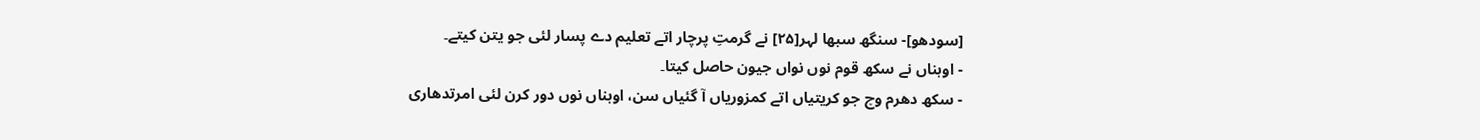[سودھو]- سنگھ سبھا لہر[۲۵] نے گرمتِ پرچار اتے تعلیم دے پسار لئی جو یتن کیتے۔
- اوہناں نے سکھ قوم نوں نواں جیون حاصل کیتا۔
- سکھ دھرم وچ جو کریتیاں اتے کمزوریاں آ گئیاں سن، اوہناں نوں دور کرن لئی امرتدھاری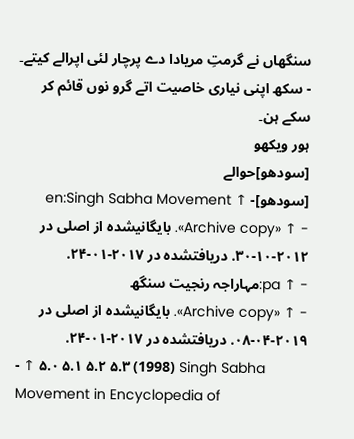سنگھاں نے گرمتِ مریادا دے پرچار لئی اپرالے کیتے۔
- سکھ اپنی نیاری خاصیت اتے گرو نوں قائم کر سکے ہن۔
ہور ویکھو
[سودھو]حوالے
[سودھو]- ↑ en:Singh Sabha Movement
- ↑ «Archive copy». بایگانیشده از اصلی در ۲۰۱۲-۱۰-۳۰. دریافتشده در ۲۰۱۷-۰۱-۲۴.
- ↑ pa:مہاراجہ رنجیت سنگھ
- ↑ «Archive copy». بایگانیشده از اصلی در ۲۰۱۹-۰۴-۰۸. دریافتشده در ۲۰۱۷-۰۱-۲۴.
- ↑ ۵.۰ ۵.۱ ۵.۲ ۵.۳ (1998) Singh Sabha Movement in Encyclopedia of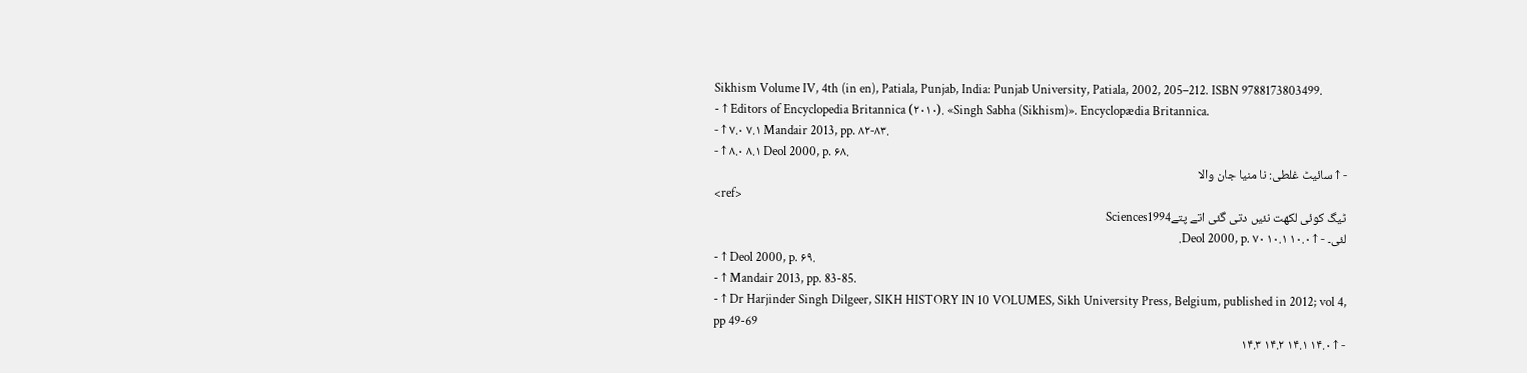Sikhism Volume IV, 4th (in en), Patiala, Punjab, India: Punjab University, Patiala, 2002, 205–212. ISBN 9788173803499.
- ↑ Editors of Encyclopedia Britannica (۲۰۱۰). «Singh Sabha (Sikhism)». Encyclopædia Britannica.
- ↑ ۷.۰ ۷.۱ Mandair 2013, pp. ۸۲-۸۳.
- ↑ ۸.۰ ۸.۱ Deol 2000, p. ۶۸.
- ↑ سائیٹ غلطی: نا منیا جان والا
<ref>
ٹیگ کوئی لکھت نئیں دتی گئی اتے پتےSciences1994
لئی۔ - ↑ ۱۰.۰ ۱۰.۱ Deol 2000, p. ۷۰.
- ↑ Deol 2000, p. ۶۹.
- ↑ Mandair 2013, pp. 83-85.
- ↑ Dr Harjinder Singh Dilgeer, SIKH HISTORY IN 10 VOLUMES, Sikh University Press, Belgium, published in 2012; vol 4, pp 49-69
- ↑ ۱۴.۰ ۱۴.۱ ۱۴.۲ ۱۴.۳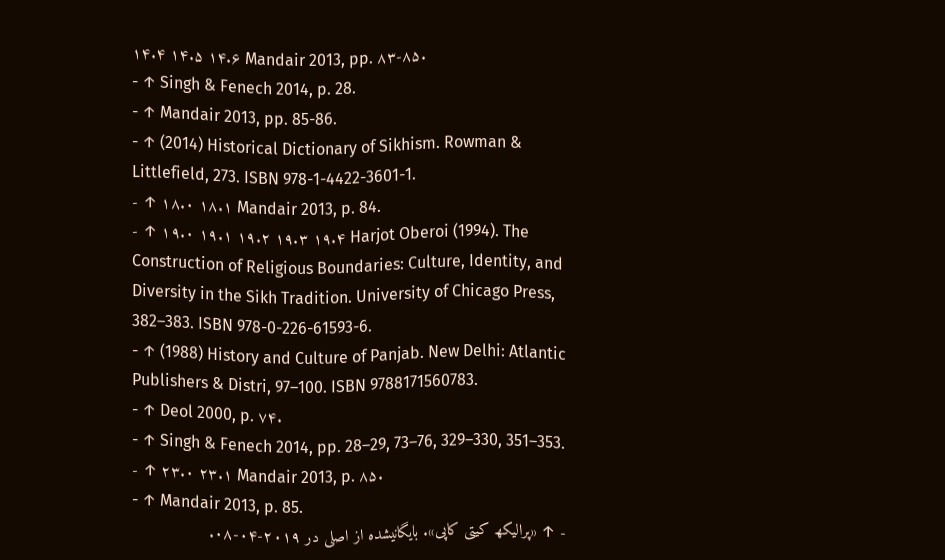۱۴.۴ ۱۴.۵ ۱۴.۶ Mandair 2013, pp. ۸۳-۸۵.
- ↑ Singh & Fenech 2014, p. 28.
- ↑ Mandair 2013, pp. 85-86.
- ↑ (2014) Historical Dictionary of Sikhism. Rowman & Littlefield, 273. ISBN 978-1-4422-3601-1.
- ↑ ۱۸.۰ ۱۸.۱ Mandair 2013, p. 84.
- ↑ ۱۹.۰ ۱۹.۱ ۱۹.۲ ۱۹.۳ ۱۹.۴ Harjot Oberoi (1994). The Construction of Religious Boundaries: Culture, Identity, and Diversity in the Sikh Tradition. University of Chicago Press, 382–383. ISBN 978-0-226-61593-6.
- ↑ (1988) History and Culture of Panjab. New Delhi: Atlantic Publishers & Distri, 97–100. ISBN 9788171560783.
- ↑ Deol 2000, p. ۷۴.
- ↑ Singh & Fenech 2014, pp. 28–29, 73–76, 329–330, 351–353.
- ↑ ۲۳.۰ ۲۳.۱ Mandair 2013, p. ۸۵.
- ↑ Mandair 2013, p. 85.
- ↑ «پرالیکھ کیتی کاپی». بایگانیشده از اصلی در ۲۰۱۹-۰۴-۰۸.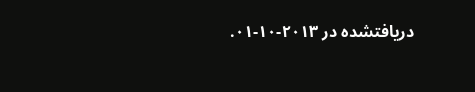دریافتشده در ۲۰۱۳-۱۰-۰۱.